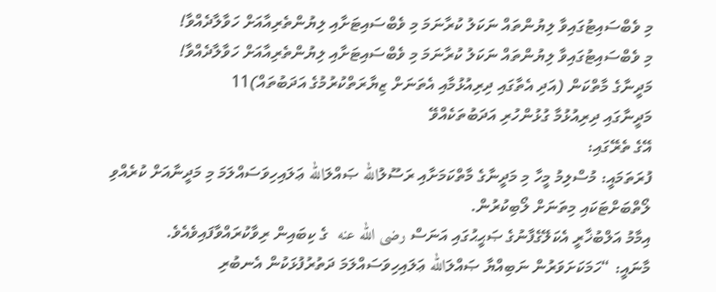މި ވެބްސައިޓުގައިވާ ލިޔުންތައް ނަކަލު ކުރާނަމަ މި ވެބްސައިޓަށާއި ލިޔުންތެރިއާއަށް ހަވާލާދެއްވާ!
މި ވެބްސައިޓުގައިވާ ލިޔުންތައް ނަކަލު ކުރާނަމަ މި ވެބްސައިޓަށާއި ލިޔުންތެރިއާއަށް ހަވާލާދެއްވާ!
މަދީނާގެ މާތްކަން (އަދި އެތާގައި ދިރިއުޅުމާއި އެތަނަށް ޒިޔާރަތްކުރުމުގެ އަދަބުތައް)11
މަދީނާގައި ދިރިއުޅުމާ ގުޅުންހުރި އަދަބުތަކެއްވޭ
އޭގެ ތެރޭގައި:
ފުރަތަމައީ: މުސްލިމު މީހާ މި މަދީނާގެ މާތްކަމަށާއި ރަސޫލުالله ޞައްލަالله ޢަލައިހިވަސައްލަމަ މި މަދީނާއަށް ކުރެއްވި ލޯތްބަށްޓަކައި މިތަނަށް ލޯބިކުރުން.
އިމާމު އަލްބުޚާރީ އެކަލޭގެފާނުގެ ޞަޙީޙުގައި އަނަސް رضى الله عنه  ގެ ކިބައިން ރިވާކުރައްވާފައިވެއެވެ.
މާނައީ: “ހަމަކަށަވަރުން ނަބިއްޔާ ޞައްލަالله ޢަލައިހިވަސައްލަމަ ދަތުރުފުޅަކުން އެނބުރި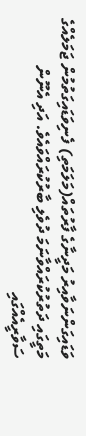ވަޑައިގަންނަވާއިރު މަދީނާގެ ފާރުތައް(މަލަމަތި) ފެނިވަޑައިގަތުމުން ޖަމަލެއްގެ މަތީގައި ދަތުރުކުރައްވާނަމަ ދުވެލި ބާރުކުރައްވައެވެ. އަދި އެނޫން ސަވާރީއެއްގައި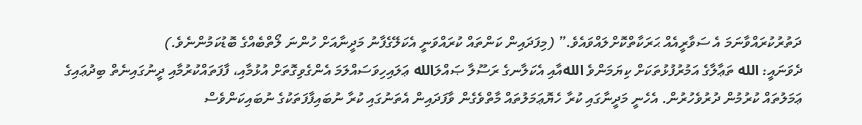ދަތުރުކުރައްވާނަމަ އެ ސަވާރީއެއް ޙަރަކާތްކޮށްލައްވައެވެ.” (މިފަދައިން ކަންތައް ކުރައްވަނީ އެކަލޭގެފާނު މަދީނާއަށް ހުންނަ ލޯތްބެއްގެ ބޮޑުކަމުންނެވެ.)
ދެވަނައީ: الله ތަޢާލާގެ އަމުރުފުޅުތަކަށް ކިޔަމަންވެ اللهއާއި އެކަލާނގެ ރަސޫލާ ޞައްލަالله ޢަލައިހިވަސައްލަމަ އެންގެވިގޮތަށް އުޅުމާއި، ފާފަތައްކުރުމާއި ދީނުގައިނެތް ބިދުޢައިގެ ޢަމަލުތައް ކުރުމުން ދުރުވެހުރުން. އެހެނީ މަދީނާގައި ކުރާ ހެޔޮޢަމަލުތައް މާތްވެގެން ވާފަދައިން އެތަނުގައި ކުރާ ނުބައިފާފަތަކުގެ ނުބައިކަންވެސް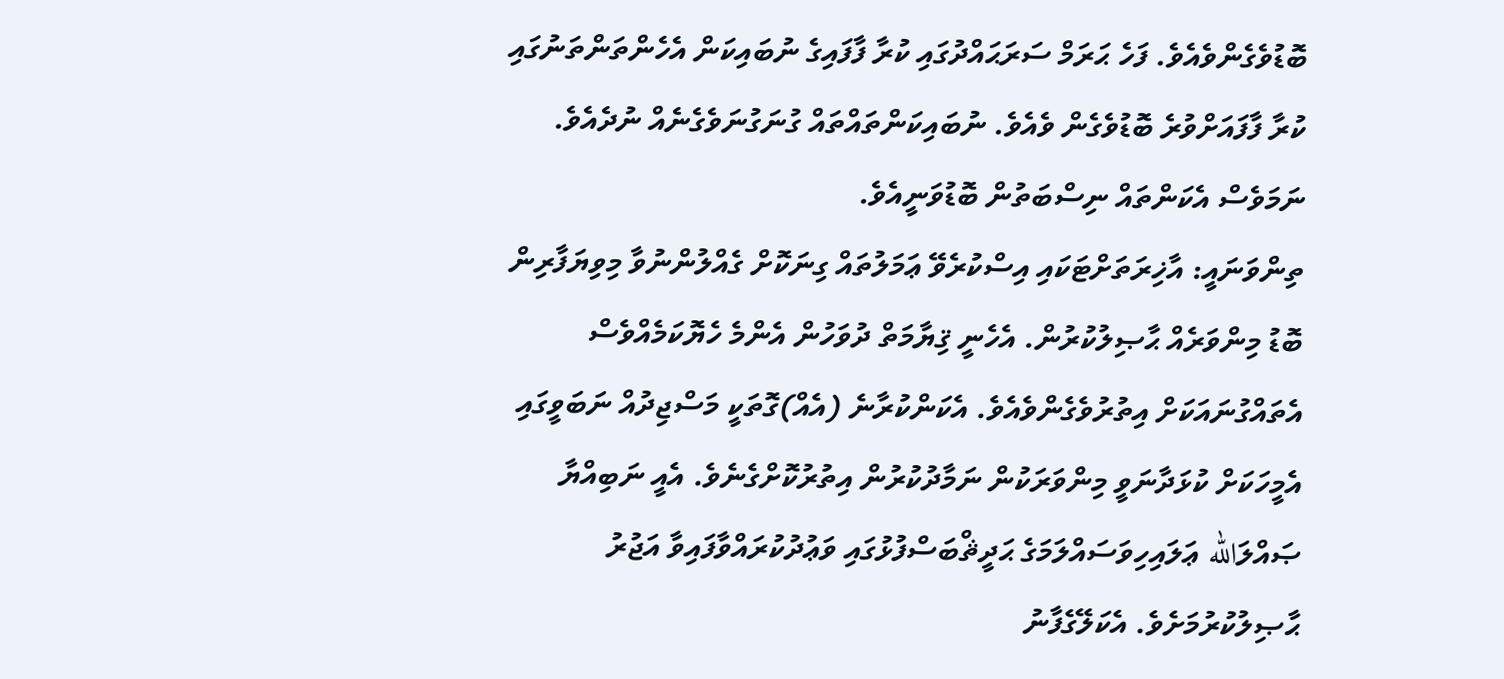ބޮޑުވެގެންވެއެވެ. ފަހެ ޙަރަމް ސަރަޙައްދުގައި ކުރާ ފާފައިގެ ނުބައިކަން އެހެންތަންތަނުގައި ކުރާ ފާފައަށްވުރެ ބޮޑުވެގެން ވެއެވެ. ނުބައިކަންތައްތައް ގުނަގުނަވެގެނެއް ނުދެއެވެ. ނަމަވެސް އެކަންތައް ނިސްބަތުން ބޮޑުވަނީއެވެ.
ތިންވަނައީ: އާޚިރަތަށްޓަކައި އިސްކުރެވޭ ޢަމަލުތައް ގިނަކޮށް ގެއްލުންނުވާ މިވިޔަފާރިން ބޮޑު މިންވަރެއް ޙާޞިލުކުރުން. އެހެނީ ޤިޔާމަތް ދުވަހުން އެންމެ ހެޔޮކަމެއްވެސް އެތައްގުނައަކަށް އިތުރުވެގެންވެއެވެ. އެކަންކުރާނެ (އެއް)ގޮތަކީ މަސްޖިދުއް ނަބަވީގައި އެމީހަކަށް ކުޅަދާނަވީ މިންވަރަކުން ނަމާދުކުރުން އިތުރުކޮށްގެނެވެ. އެއީ ނަބިއްޔާ ޞައްލަالله ޢަލައިހިވަސައްލަމަގެ ޙަދީޘްބަސްފުޅުގައި ވަޢުދުކުރައްވާފައިވާ އަޖުރު ޙާޞިލުކުރުމަށެވެ. އެކަލޭގެފާނު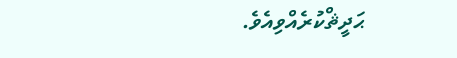ޙަދީޘްކުރެއްވިއެވެ.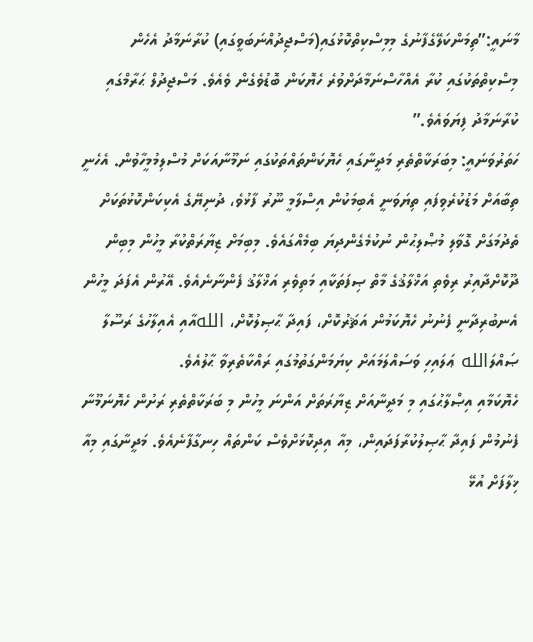މާނައީ:”ތިމަންކަލޭގެފާނުގެ މިމިސްކިތްކޮޅުގައި(މަސްޖިދުއްނަބަވީގައި) ކުރާނަމާދު އެހެން މިސްކިތްތަކުގައި ކުރާ އެއްހާސްނަމާދަށްވުރެ ހެޔޮކަން ބޮޑުވެގެން ވެއެވެ. މަސްޖިދުލް ޙަރާމްގައި ކުރާނަމާދު ފިޔަވައެވެ.”
ހަތަރުވަނައީ: މިބަރަކާތްތެރި މަދީނާގައި ހެޔޮކަންތައްތަކުގައި ނަމޫނާއަކަށް މުސްލިމުމީހާވުން. އެހެނީ ތިބާއަށް މަޑުކުރެވިފައި ތިޔަވަނީ އެބިމަކުން އިސްލާމީ ނޫރު ފާޅުވެ، ދުނިޔޭގެ އެކިކަންކޮޅުތަކަށް ތެދުމަގަށް ގޮވާލި މުޞްލިޙުން ނުކުމެގެންދިޔަ ބިމެއްގައެވެ. މިބިމަށް ޒިޔާރަތްކުރާ މީހުން މިބިން ދޫކޮށްދާއިރު ރިވެތި އަޚްލާޤުގެ މާތް ޞިފަތަކާއި މަތިވެރި އަޚްލާޤު ފެންނާނެއެވެ. އޭރުން އެފަދަ މީހުން އެނބުރިދާނީ ފެނުނު ހެޔޮކަމުން އަޘަރުކޮށް، ފައިދާ ޙާޞިލުކޮށް، اللهއާއި އެއިލާހުގެ ރަސޫލާ ޞައްލަالله ޢަލައިހި ވަސައްލަމައަށް ކިޔަމަންގަތުމުގައި ރައްކާތެރިވާ ޙާލުއެވެ.
ހެޔޮކަމާއި އިޞްލާޙުގައި މި މަދީނާއަށް ޒިޔާރަތަށް އަންނަ މީހުން މި ބަރަކާތްތެރި ރަށުން ހެޔޮނަމޫނާ ފެނުމުން ފައިދާ ޙާޞިލުކުރާފަދައިން، މިއާ އިދިކޮޅަށްވެސް ކަންތައް ހިނގާފާނެއެވެ. މަދީނާގައި މިއާ ޚިލާފަށް އުޅޭ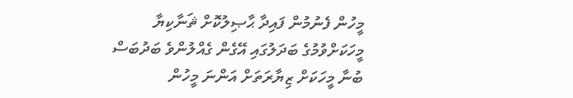މީހުން ފެނުމުން ފައިދާ ޙާޞިލުކޮށް ޘަނާކިޔާ މީހަކަށްވުމުގެ ބަދަލުގައި އޭގެން ގެއްލުންވެ ބަދުބަސް ބުނާ މީހަކަށް ޒިޔާރަތަށް އަންނަ މީހުން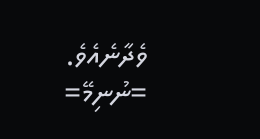ވެދާނެއެވެ.
=ނުނިމޭ=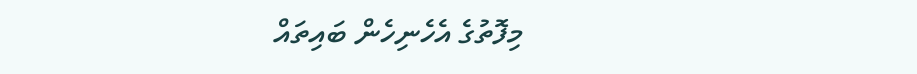މިފޮތުގެ އެހެނިހެން ބައިތައް